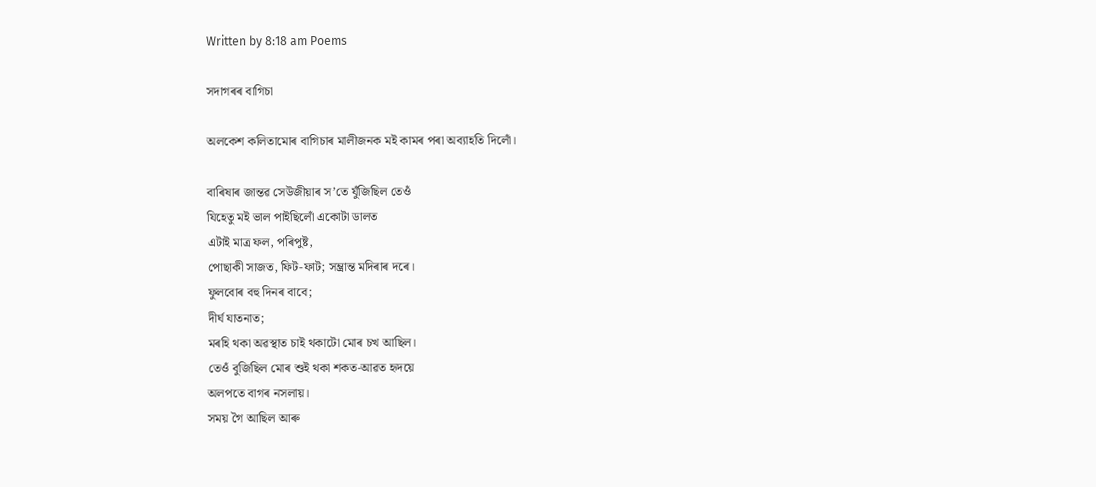Written by 8:18 am Poems

সদাগৰৰ বাগিচা

অলকেশ কলিতামোৰ বাগিচাৰ মালীজনক মই কামৰ পৰা অব্যাহতি দিলোঁ।

বাৰিষাৰ জান্তৱ সেউজীয়াৰ স’তে যুঁজিছিল তেওঁ
যিহেতু মই ভাল পাইছিলোঁ একোটা ডালত
এটাই মাত্ৰ ফল, পৰিপুষ্ট,
পোছাকী সাজত, ফিট-ফাট; সম্ভ্ৰান্ত মদিৰাৰ দৰে।
ফুলবোৰ বহু দিনৰ বাবে;
দীৰ্ঘ যাতনাত;
মৰহি থকা অৱস্থাত চাই থকাটো মোৰ চখ আছিল।
তেওঁ বুজিছিল মোৰ শুই থকা শকত-আৱত হৃদয়ে
অলপতে বাগৰ নসলায়।
সময় গৈ আছিল আৰু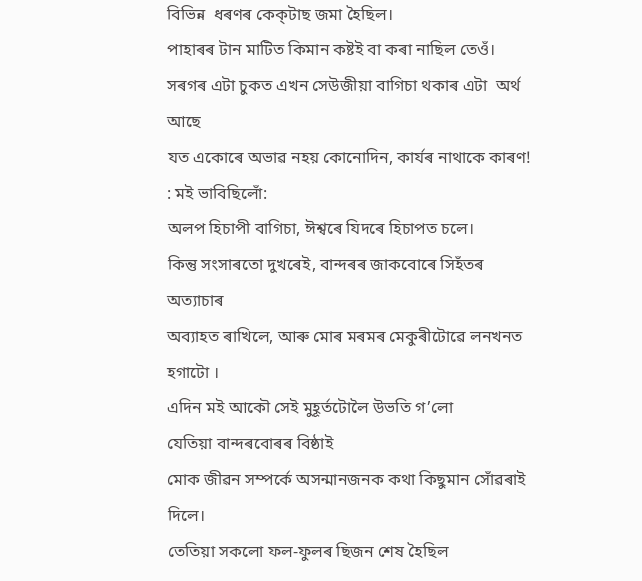বিভিন্ন  ধৰণৰ কেক্‌টাছ জমা হৈছিল।
পাহাৰৰ টান মাটিত কিমান কষ্টই বা কৰা নাছিল তেওঁ।
সৰগৰ এটা চুকত এখন সেউজীয়া বাগিচা থকাৰ এটা  অৰ্থ আছে
যত একোৰে অভাৱ নহয় কোনোদিন, কাৰ্যৰ নাথাকে কাৰণ!
: মই ভাবিছিলোঁ:
অলপ হিচাপী বাগিচা, ঈশ্বৰে যিদৰে হিচাপত চলে।
কিন্তু সংসাৰতো দুখৰেই, বান্দৰৰ জাকবোৰে সিহঁতৰ অত্যাচাৰ
অব্যাহত ৰাখিলে, আৰু মোৰ মৰমৰ মেকুৰীটোৱে লনখনত হগাটো ।
এদিন মই আকৌ সেই মুহূৰ্তটোলৈ উভতি গ’লো
যেতিয়া বান্দৰবোৰৰ বিষ্ঠাই
মোক জীৱন সম্পৰ্কে অসন্মানজনক কথা কিছুমান সোঁৱৰাই দিলে।
তেতিয়া সকলো ফল-ফুলৰ ছি‍জন শেষ হৈছিল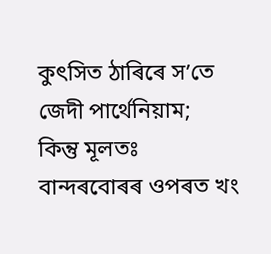কুৎসিত ঠাৰিৰে স’তে জেদী পাৰ্থেনিয়াম;
কিন্তু মূলতঃ
বান্দৰবোৰৰ ওপৰত খং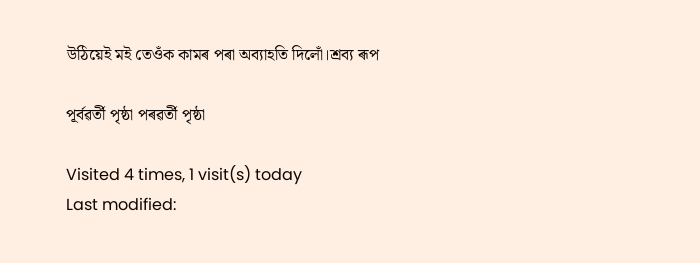উঠিয়েই মই তেওঁক কামৰ পৰা অব্যাহতি দিলোঁ।শ্ৰব্য ৰূপ

পূৰ্বৱৰ্তী পৃষ্ঠা পৰৱৰ্তী পৃষ্ঠা

Visited 4 times, 1 visit(s) today
Last modified: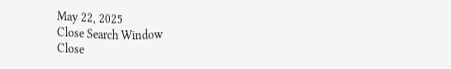May 22, 2025
Close Search Window
Close